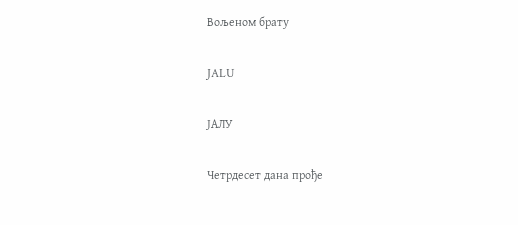Вољеном брату

JALU

ЈАЛУ

Четрдесет дана прође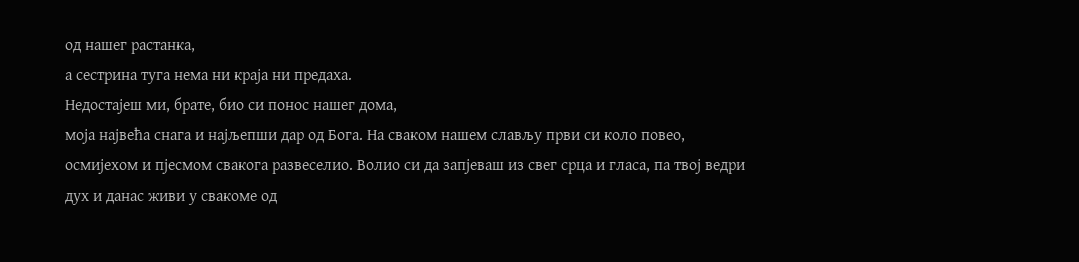од нашег растанка,
а сестрина туга нема ни краја ни предаха.
Недостајеш ми, брате, био си понос нашег дома,
моја највећа снага и најљепши дар од Бога. На сваком нашем слављу први си коло повео, осмијехом и пјесмом свакога развеселио. Волио си да запјеваш из свег срца и гласа, па твој ведри дух и данас живи у свакоме од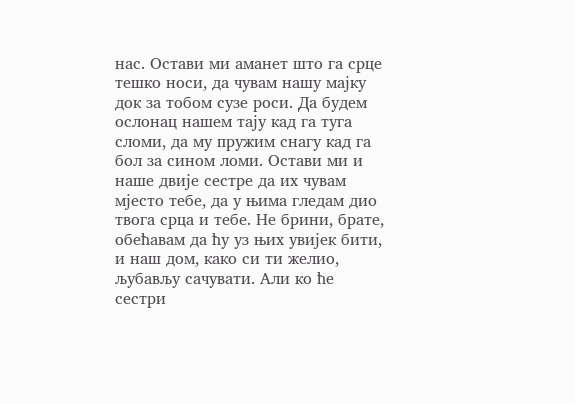нас. Остави ми аманет што га срце тешко носи, да чувам нашу мајку док за тобом сузе роси. Да будем ослонац нашем тају кад га туга сломи, да му пружим снагу кад га бол за сином ломи. Остави ми и наше двије сестре да их чувам мјесто тебе, да у њима гледам дио твога срца и тебе. Не брини, брате, обећавам да ћу уз њих увијек бити, и наш дом, како си ти желио, љубављу сачувати. Али ко ће сестри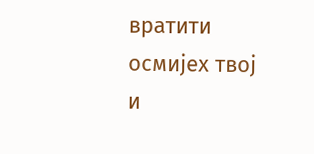вратити осмијех твој и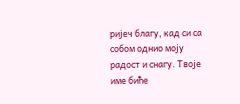ријеч благу, кад си са собом однио моју радост и снагу. Твоје име биће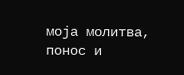моја молитва, понос и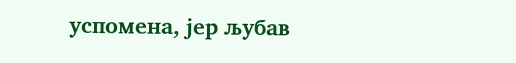успомена, јер љубав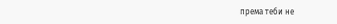према теби не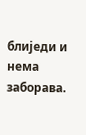блиједи и нема заборава.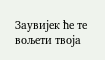Заувијек ће те вољети твоја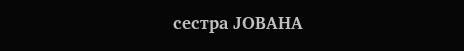сестра ЈОВАНА